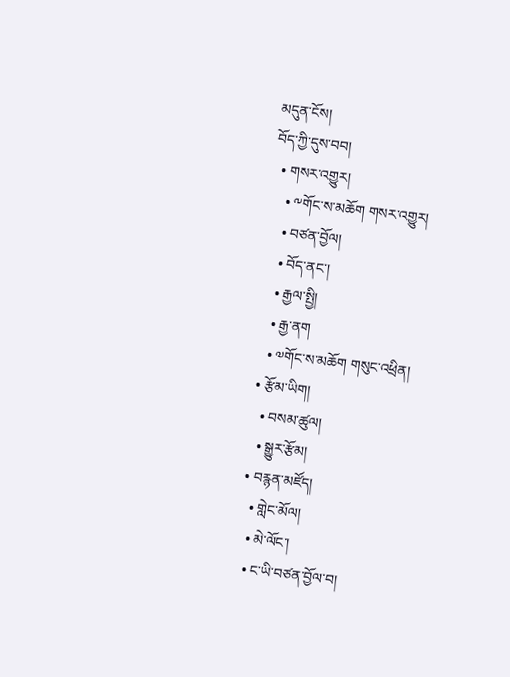མདུན་ངོས།
བོད་ཀྱི་དུས་བབ།
  • གསར་འགྱུར།
    • ༸གོང་ས་མཆོག གསར་འགྱུར།
    • བཙན་བྱོལ།
    • བོད་ནང་།
    • རྒྱལ་སྤྱི།
    • རྒྱ་ནག
    • ༧གོང་ས་མཆོག གསུང་འཕྲིན།
  • རྩོམ་ཡིག།
    • བསམ་ཚུལ།
    • སྒྱུར་རྩོམ།
  • བརྙན་མཛོད།
    • གླེང་མོལ།
    • མེ་ལོང་།
    • ང་ཡི་བཙན་བྱོལ་བ།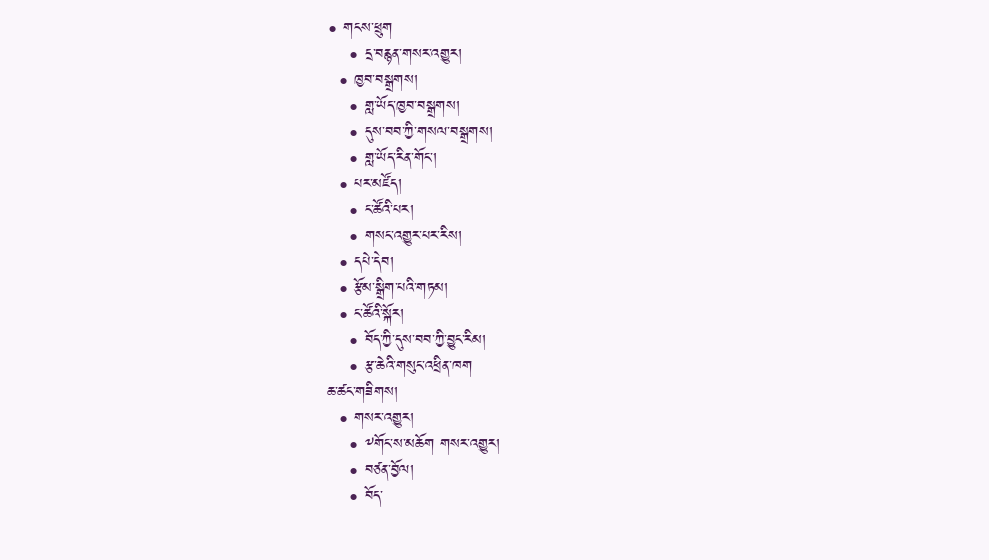• གངས་ཕྲུག
    • དྲ་བརྙན་གསར་འགྱུར།
  • ཁྱབ་བསྒྲགས།
    • གླ་ཡོད་ཁྱབ་བསྒྲགས།
    • དུས་བབ་ཀྱི་གསལ་བསྒྲགས།
    • གླ་ཡོད་རིན་གོང་།
  • པར་མཛོད།
    • ང་ཚོའི་པར།
    • གསང་འགྱུར་པར་རིས།
  • དཔེ་དེབ།
  • རྩོམ་སྒྲིག་པའི་གཏམ།
  • ང་ཚོའི་སྐོར།
    • བོད་ཀྱི་དུས་བབ་ཀྱི་བྱུང་རིམ།
    • རྩ་ཆེའི་གསུང་འཕྲིན་ཁག
ཆ་ཚང་གཟིགས།
  • གསར་འགྱུར།
    • ༸གོང་ས་མཆོག གསར་འགྱུར།
    • བཙན་བྱོལ།
    • བོད་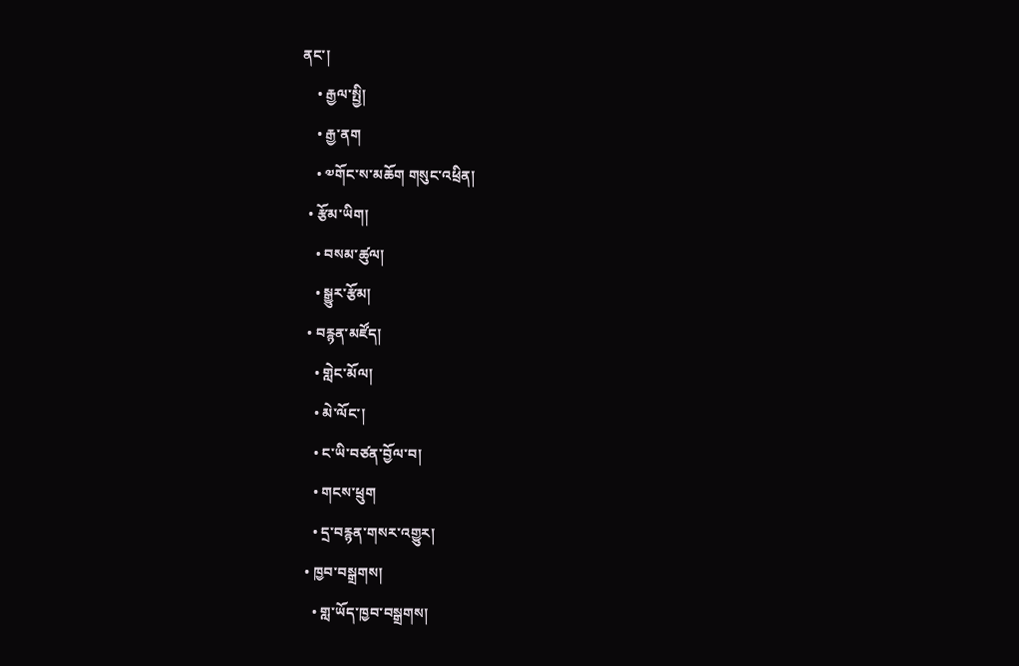ནང་།
    • རྒྱལ་སྤྱི།
    • རྒྱ་ནག
    • ༧གོང་ས་མཆོག གསུང་འཕྲིན།
  • རྩོམ་ཡིག།
    • བསམ་ཚུལ།
    • སྒྱུར་རྩོམ།
  • བརྙན་མཛོད།
    • གླེང་མོལ།
    • མེ་ལོང་།
    • ང་ཡི་བཙན་བྱོལ་བ།
    • གངས་ཕྲུག
    • དྲ་བརྙན་གསར་འགྱུར།
  • ཁྱབ་བསྒྲགས།
    • གླ་ཡོད་ཁྱབ་བསྒྲགས།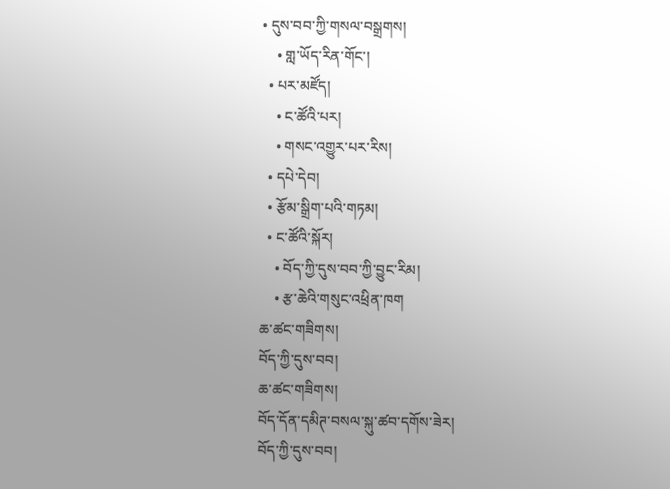• དུས་བབ་ཀྱི་གསལ་བསྒྲགས།
    • གླ་ཡོད་རིན་གོང་།
  • པར་མཛོད།
    • ང་ཚོའི་པར།
    • གསང་འགྱུར་པར་རིས།
  • དཔེ་དེབ།
  • རྩོམ་སྒྲིག་པའི་གཏམ།
  • ང་ཚོའི་སྐོར།
    • བོད་ཀྱི་དུས་བབ་ཀྱི་བྱུང་རིམ།
    • རྩ་ཆེའི་གསུང་འཕྲིན་ཁག
ཆ་ཚང་གཟིགས།
བོད་ཀྱི་དུས་བབ།
ཆ་ཚང་གཟིགས།
བོད་དོན་དམིཊ་བསལ་སྐུ་ཚབ་དགོས་ཟེར།
བོད་ཀྱི་དུས་བབ།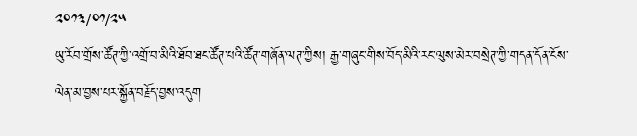༢༠༡༣/༠༡/༢༥
ཡུ་རོབ་གྲོས་ཚོཊ་ཀྱི་འགྲོ་བ་མིའི་ཐོབ་ཐང་ཚོཊ་པའི་ཚོཊ་གཞོན་ལཊ་ཀྱིས། རྒྱ་གཞུང་གིས་བོད་མིའི་རང་ལུས་མེར་བསྲེཊ་ཀྱི་གདན་དོན་ངོས་ལེན་མ་བྱས་པར་སྐྱོན་བརྗོད་བྱས་འདུག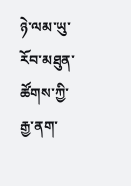ཉེ་ལམ་ཡུ་རོབ་མཐུན་ཚོགས་ཀྱི་རྒྱ་ནག་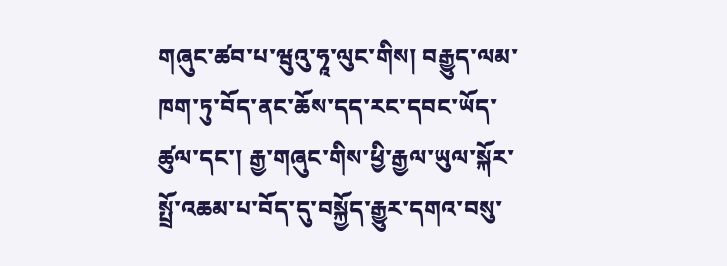གཞུང་ཚབ་པ་ཝུའུ་ཧཱ་ལུང་གིས། བརྒྱུད་ལམ་ཁག་ཏུ་བོད་ནང་ཆོས་དད་རང་དབང་ཡོད་ཚུལ་དང་། རྒྱ་གཞུང་གིས་ཕྱི་རྒྱལ་ཡུལ་སྐོར་སྤྲོ་འཆམ་པ་བོད་དུ་བསྐྱོད་རྒྱུར་དགའ་བསུ་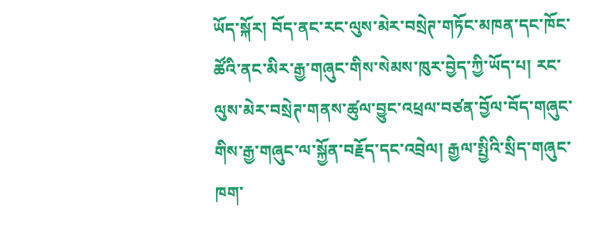ཡོད་སྐོར། བོད་ནང་རང་ལུས་མེར་བསྲེཊ་གཏོང་མཁན་དང་ཁོང་ཚོའི་ནང་མིར་རྒྱ་གཞུང་གིས་སེམས་ཁུར་བྱེད་ཀྱི་ཡོད་པ། རང་ལུས་མེར་བསྲེཊ་གནས་ཚུལ་བྱུང་འཕྲལ་བཙན་བྱོལ་བོད་གཞུང་གིས་རྒྱ་གཞུང་ལ་སྐྱོན་བརྗོད་དང་འབྲེལ། རྒྱལ་སྤྱིའི་སྲིད་གཞུང་ཁག་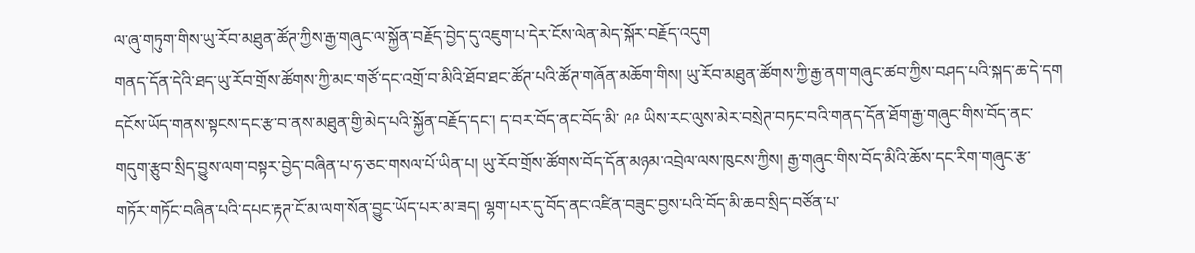ལ་ཞུ་གཏུག་གིས་ཡུ་རོབ་མཐུན་ཚོཊ་ཀྱིས་རྒྱ་གཞུང་ལ་སྐྱོན་བརྗོད་བྱེད་དུ་འཇུག་པ་དེར་ངོས་ལེན་མེད་སྐོར་བརྗོད་འདུག
གནད་དོན་དེའི་ཐད་ཡུ་རོབ་གྲོས་ཚོགས་ཀྱི་མང་གཙོ་དང་འགྲོ་བ་མིའི་ཐོབ་ཐང་ཚོཊ་པའི་ཚོཊ་གཞོན་མཆོག་གིས། ཡུ་རོབ་མཐུན་ཚོགས་ཀྱི་རྒྱ་ནག་གཞུང་ཚབ་ཀྱིས་བཤད་པའི་སྐད་ཆ་དེ་དག དངོས་ཡོད་གནས་སྟངས་དང་རྩ་བ་ནས་མཐུན་གྱི་མེད་པའི་སྐྱོན་བརྗོད་དང་། ད་བར་བོད་ནང་བོད་མི་ ༩༩ ཡིས་རང་ལུས་མེར་བསྲེཊ་བཏང་བའི་གནད་དོན་ཐོག་རྒྱ་གཞུང་གིས་བོད་ནང་གདུག་རྩུབ་སྲིད་བྱུས་ལག་བསྟར་བྱེད་བཞིན་པ་ཧ་ཅང་གསལ་པོ་ཡིན་པ། ཡུ་རོབ་གྲོས་ཚོགས་བོད་དོན་མཉམ་འབྲེལ་ལས་ཁུངས་ཀྱིས། རྒྱ་གཞུང་གིས་བོད་མིའི་ཆོས་དང་རིག་གཞུང་རྩ་གཏོར་གཏོང་བཞིན་པའི་དཔང་རྟཊ་ངོ་མ་ལག་སོན་བྱུང་ཡོད་པར་མ་ཟད། ལྷག་པར་དུ་བོད་ནང་འཛིན་བཟུང་བྱས་པའི་བོད་མི་ཆབ་སྲིད་བཙོན་པ་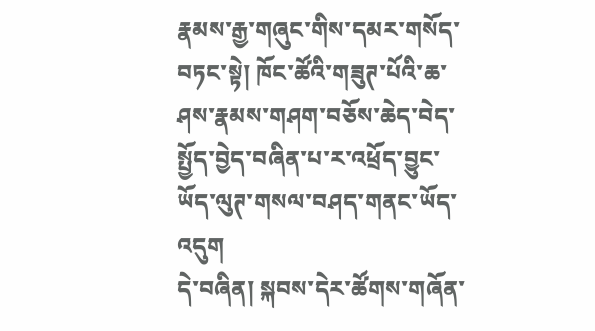རྣམས་རྒྱ་གཞུང་གིས་དམར་གསོད་བཏང་སྟེ། ཁོང་ཚོའི་གཟུཊ་པོའི་ཆ་ཤས་རྣམས་གཤག་བཅོས་ཆེད་བེད་སྤྱོད་བྱེད་བཞིན་པ་ར་འཕྲོད་བྱུང་ཡོད་ལུཊ་གསལ་བཤད་གནང་ཡོད་འདུག
དེ་བཞིན། སྐབས་དེར་ཚོགས་གཞོན་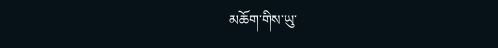མཆོག་གིས་ཡུ་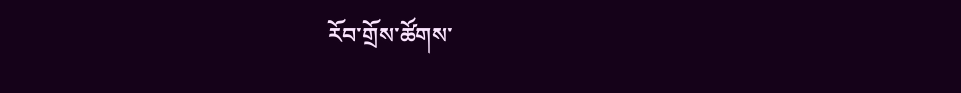རོབ་གྲོས་ཚོགས་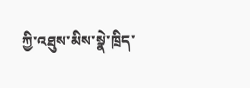ཀྱི་འཐུས་མིས་སྣེ་ཁྲིད་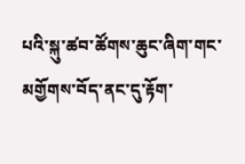པའི་སྐུ་ཚབ་ཚོགས་ཆུང་ཞིག་གང་མགྱོགས་བོད་ནང་དུ་རྟོག་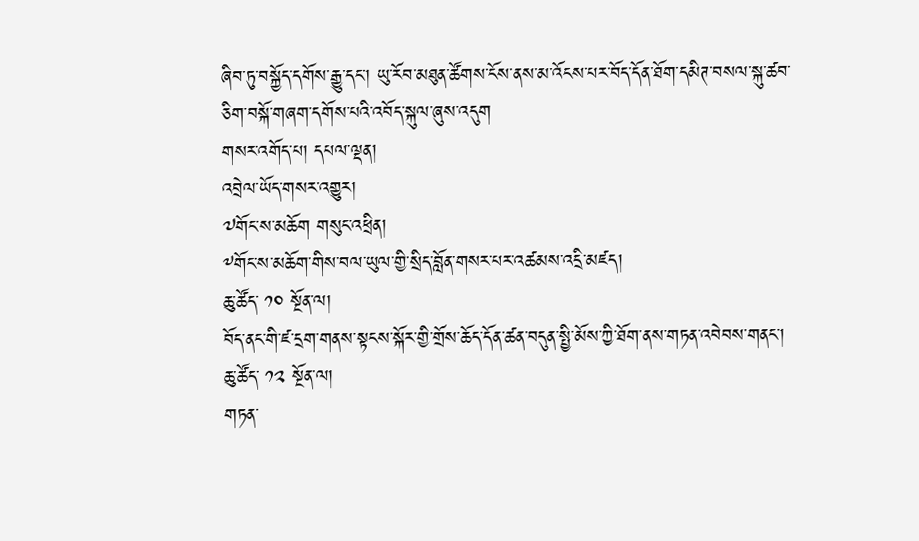ཞིབ་ཏུ་བསྐྱོད་དགོས་རྒྱུ་དང་། ཡུ་རོབ་མཐུན་ཚོགས་ངོས་ནས་མ་འོངས་པར་བོད་དོན་ཐོག་དམིཊ་བསལ་སྐུ་ཚབ་ཅིག་བསྐོ་གཞག་དགོས་པའི་འབོད་སྐུལ་ཞུས་འདུག
གསར་འགོད་པ། དཔལ་ལྡན།
འབྲེལ་ཡོད་གསར་འགྱུར།
༧གོང་ས་མཆོག གསུང་འཕྲིན།
༸གོང་ས་མཆོག་གིས་བལ་ཡུལ་གྱི་སྲིད་བློན་གསར་པར་འཚམས་འདྲི་མཛད།
ཆུ་ཚོད་ ༡༠ སྔོན་ལ།
བོད་ནང་གི་ཛ་དྲག་གནས་སྟངས་སྐོར་གྱི་གྲོས་ཆོད་དོན་ཚན་བདུན་སྤྱི་མོས་ཀྱི་ཐོག་ནས་གཏན་འབེབས་གནང་།
ཆུ་ཚོད་ ༡༢ སྔོན་ལ།
གཏན་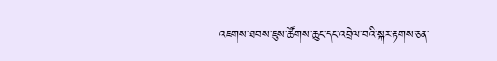འཇགས་ཐབས་ཇུས་ཚོགས་ཆུང་དང་འབྲེལ་བའི་སྐར་རྟགས་ཅན་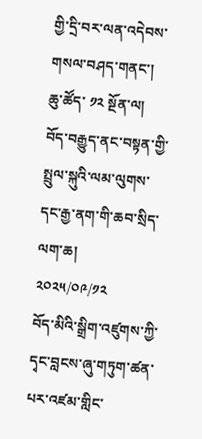གྱི་དྲི་བར་ལན་འདེབས་གསལ་བཤད་གནང་།
ཆུ་ཚོད་ ༡༢ སྔོན་ལ།
བོད་བརྒྱུད་ནང་བསྟན་གྱི་སྤྲུལ་སྐུའི་ལམ་ལུགས་དང་རྒྱ་ནག་གི་ཆབ་སྲིད་ལག་ཆ།
༢༠༢༥/༠༩/༡༢
བོད་མིའི་སྒྲིག་འཛུགས་ཀྱི་དྭང་བླངས་ཞུ་གཏུག་ཚན་པར་འཛམ་གླིང་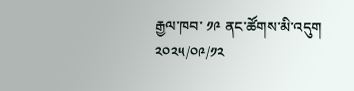རྒྱལ་ཁབ་ ༡༩ ནང་ཚོགས་མི་འདུག
༢༠༢༥/༠༩/༡༢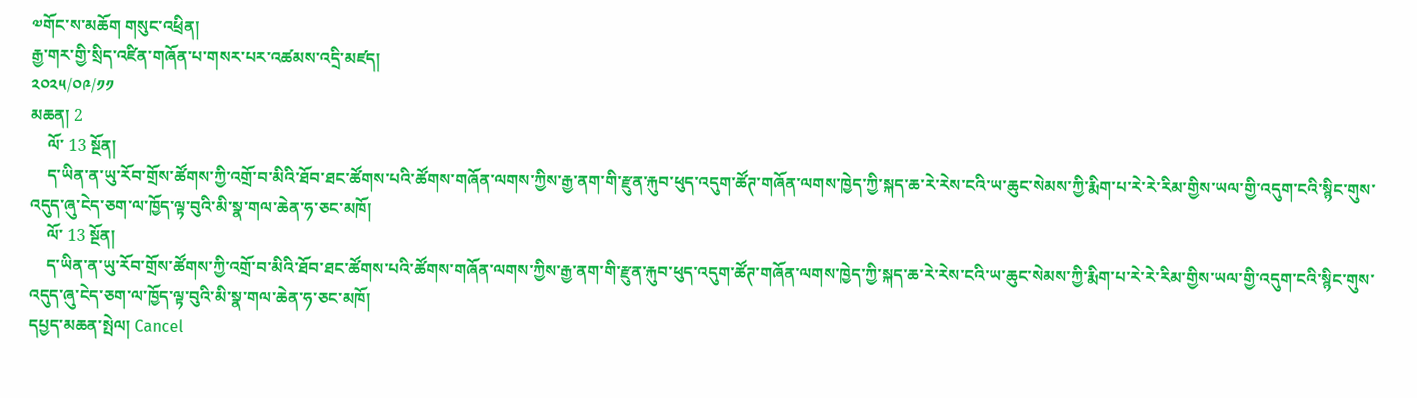༧གོང་ས་མཆོག གསུང་འཕྲིན།
རྒྱ་གར་གྱི་སྲིད་འཛིན་གཞོན་པ་གསར་པར་འཚམས་འདྲི་མཛད།
༢༠༢༥/༠༩/༡༡
མཆན། 2
    ལོ་ 13 སྔོན།
    ད་ཡིན་ན་ཡུ་རོབ་གྲོས་ཚོགས་ཀྱི་འགྲོ་བ་མིའི་ཐོབ་ཐང་ཚོགས་པའི་ཚོགས་གཞོན་ལགས་ཀྱིས་རྒྱ་ནག་གི་རྫུན་རྐུབ་ཕུད་འདུག་ཚོཊ་གཞོན་ལགས་ཁྱེད་ཀྱི་སྐད་ཆ་རེ་རེས་ངའི་ཡ་ཆུང་སེམས་ཀྱི་རྨིག་པ་རེ་རེ་རིམ་གྱིས་ཡལ་གྱི་འདུག་ངའི་སྙིང་གུས་འདུད་ཞུ་ངེད་ཅག་ལ་ཁྱོད་ལྟ་བུའི་མི་སྣ་གལ་ཆེན་ཧ་ཅང་མཁོ།
    ལོ་ 13 སྔོན།
    ད་ཡིན་ན་ཡུ་རོབ་གྲོས་ཚོགས་ཀྱི་འགྲོ་བ་མིའི་ཐོབ་ཐང་ཚོགས་པའི་ཚོགས་གཞོན་ལགས་ཀྱིས་རྒྱ་ནག་གི་རྫུན་རྐུབ་ཕུད་འདུག་ཚོཊ་གཞོན་ལགས་ཁྱེད་ཀྱི་སྐད་ཆ་རེ་རེས་ངའི་ཡ་ཆུང་སེམས་ཀྱི་རྨིག་པ་རེ་རེ་རིམ་གྱིས་ཡལ་གྱི་འདུག་ངའི་སྙིང་གུས་འདུད་ཞུ་ངེད་ཅག་ལ་ཁྱོད་ལྟ་བུའི་མི་སྣ་གལ་ཆེན་ཧ་ཅང་མཁོ།
དཔྱད་མཆན་སྤེལ། Cancel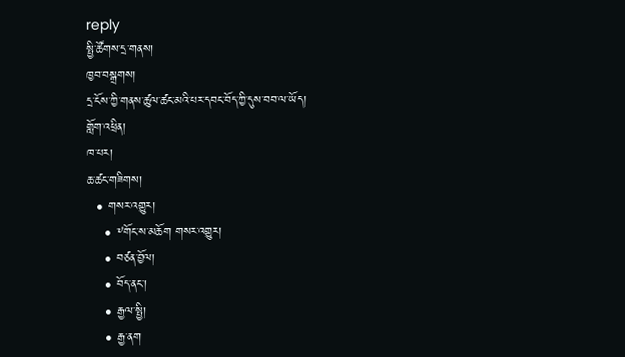reply
སྤྱི་ཚོགས་དྲ་གནས།
ཁྱབ་བསྒྲགས།
དྲ་ངོས་ཀྱི་གནས་ཚུལ་ཚང་མའི་པར་དབང་བོད་ཀྱི་དུས་བབ་ལ་ཡོད།
གློག་འཕྲིན།
ཁ་པར།
ཆ་ཚང་གཟིགས།
  • གསར་འགྱུར།
    • ༸གོང་ས་མཆོག གསར་འགྱུར།
    • བཙན་བྱོལ།
    • བོད་ནང་།
    • རྒྱལ་སྤྱི།
    • རྒྱ་ནག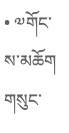• ༧གོང་ས་མཆོག གསུང་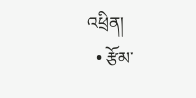འཕྲིན།
  • རྩོམ་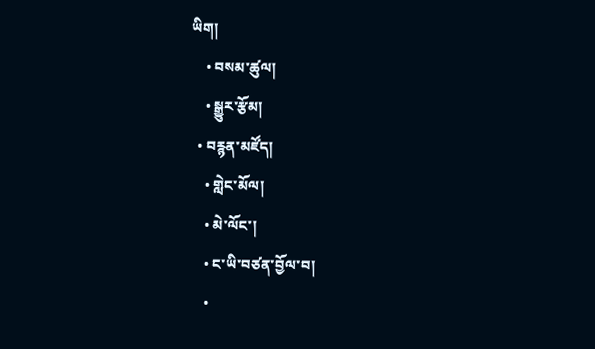ཡིག།
    • བསམ་ཚུལ།
    • སྒྱུར་རྩོམ།
  • བརྙན་མཛོད།
    • གླེང་མོལ།
    • མེ་ལོང་།
    • ང་ཡི་བཙན་བྱོལ་བ།
    •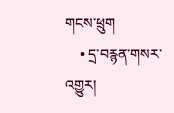གངས་ཕྲུག
    • དྲ་བརྙན་གསར་འགྱུར།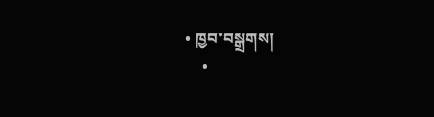• ཁྱབ་བསྒྲགས།
    •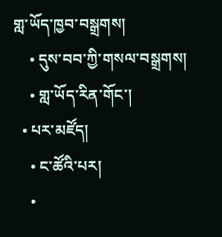གླ་ཡོད་ཁྱབ་བསྒྲགས།
    • དུས་བབ་ཀྱི་གསལ་བསྒྲགས།
    • གླ་ཡོད་རིན་གོང་།
  • པར་མཛོད།
    • ང་ཚོའི་པར།
    •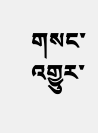གསང་འགྱུར་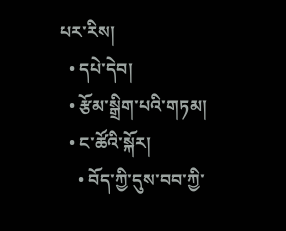པར་རིས།
  • དཔེ་དེབ།
  • རྩོམ་སྒྲིག་པའི་གཏམ།
  • ང་ཚོའི་སྐོར།
    • བོད་ཀྱི་དུས་བབ་ཀྱི་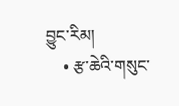བྱུང་རིམ།
    • རྩ་ཆེའི་གསུང་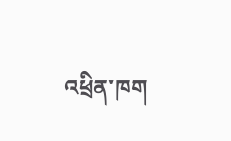འཕྲིན་ཁག